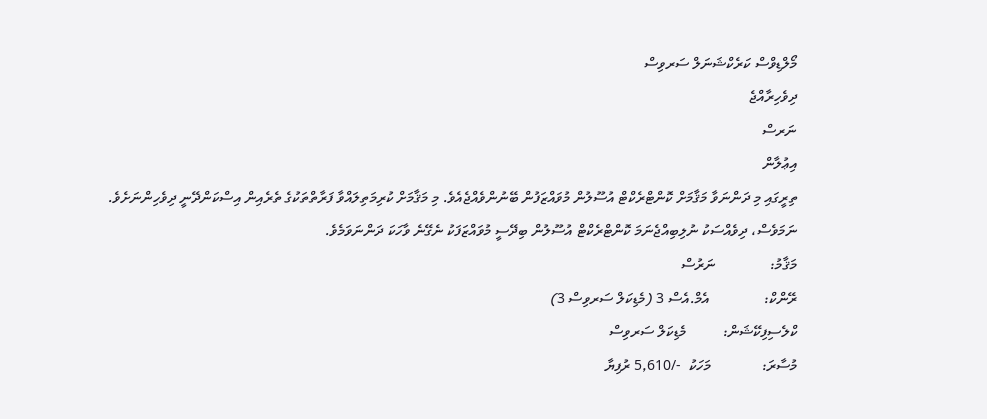މޯލްޑިވްސް ކަރެކްޝަނަލް ސަރވިސް
ދިވެހިރާއްޖެ
ނަރސް
އިޢުލާން
ތިރީގައި މި ދަންނަވާ މަޤާމަށް ކޮންޓްރެކްޓް އުސޫލުން މުވައްޒަފުން ބޭނުންވެއްޖެއެވެ. މި މަޤާމަށް ކުރިމަތިލައްވާ ފަރާތްތަކުގެ ތެރެއިން އިސްކަންދޭނީ ދިވެހިންނަށެވެ.
ނަމަވެސް، ދިވެއްސަކު ނުލިބިއްޖެނަމަ ކޮންޓްރެކްޓް އުސޫލުން ބިދޭސީ މުވައްޒަފަކު ނެގޭނެ ވާހަކަ ދަންނަވަމެވެ.
މަޤާމު:               ނަރުސް
ރޭންކް:               އެމް.އެސް 3 (މެޑިކަލް ސަރވިސް 3)
ކްލެސިފިކޭޝަން:          މެޑިކަލް ސަރވިސް
މުސާރަ:              މަހަކު  -/5,610 ރުފިޔާ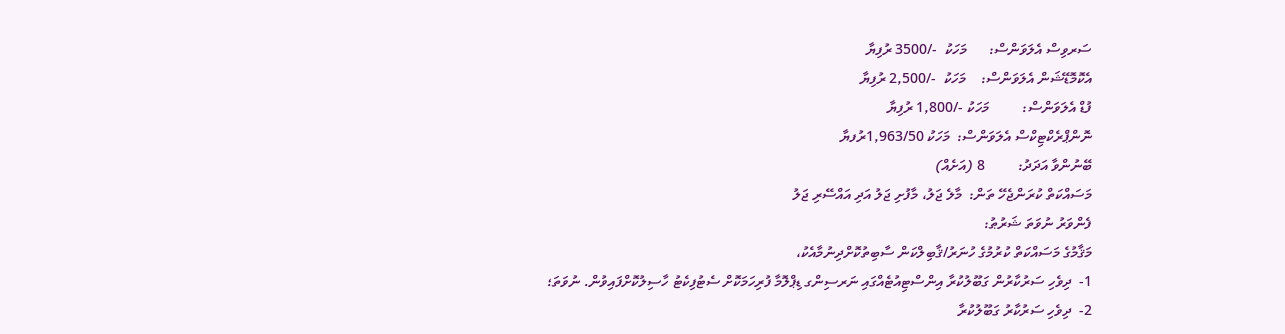ސަރވިސް އެލަވަންސް:      މަހަކު  -/3500 ރުފިޔާ
އެކޮމޮޑޭޝަން އެލަވަންސް:    މަހަކު  -/2,500 ރުފިޔާ
ފުޑް އެލަވަންސް:         މަހަކު -/1,800 ރުފިޔާ
ނޮންޕްރެކްޓިކްސް އެލަވަންސް:  މަހަކު 1,963/50ރުފޔާ
ބޭނުންވާ އަދަދު:         8 (އަށެއް)
މަސައްކަތް ކުރަންޖެހޭ ތަން:  މާލެ ޖަލު، މާފުށި ޖަލު އަދި އައްސޭރި ޖަލު
ފެންވަރު ނުވަތަ ޝަރުޠު:
މަޤާމުގެ މަސައްކަތް ކުރުމުގެ ހުނަރު/ޤާބިލްކަން ސާބިތުކޮށްދިނުމާއެކު،
1-  ދިވެހި ސަރުކާރުން ގަބޫލުކުރާ އިންސްޓިއުޓެއްގައި ނަރސިންގ ޑިޕްލޮމާ ފުރިހަމަކޮށް ސެޓުފިކެޓު ހާސިލުކޮށްފައިވުން. ނުވަތަ؛
2-  ދިވެހި ސަރުކާރު ގަބޫލުކުރާ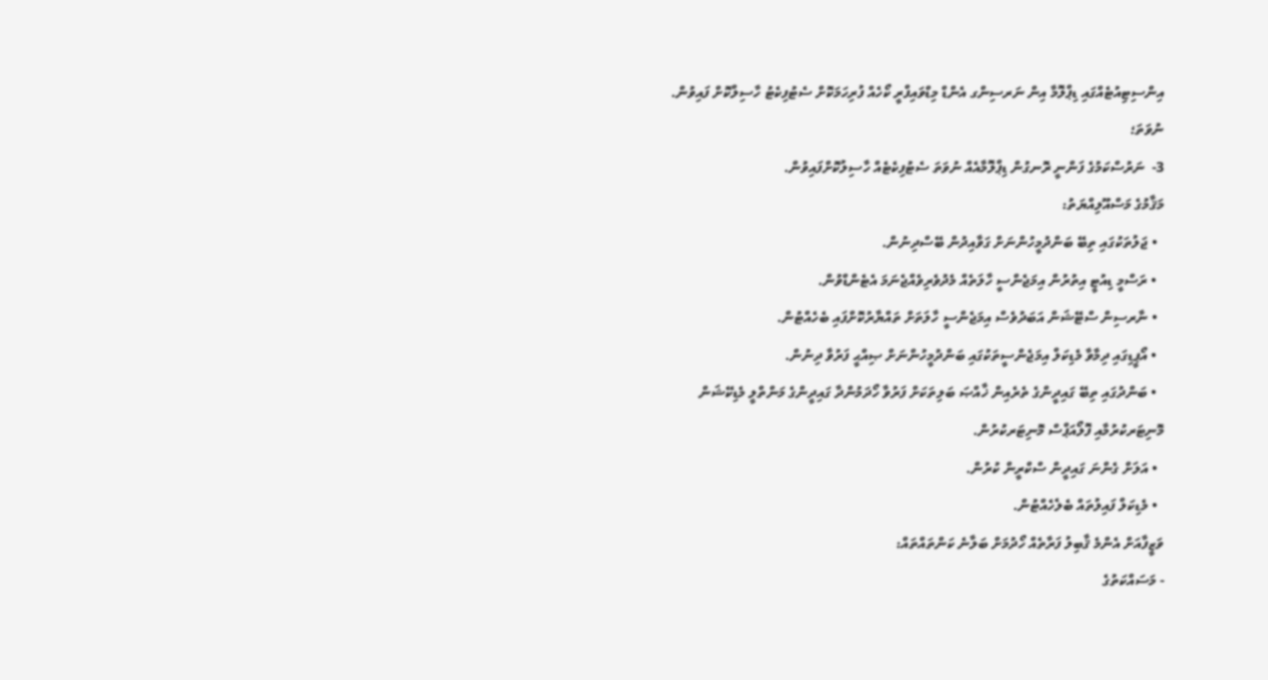އިންސިޓިއުޓެއްގައި ޑިޕްލޮމާ އިން ނަރސިންގ އެންޑް މިޑްވައިފްރީ ކޯހެއް ފުރިހަމަކޮށް ސެޓުފިކެޓު ހާސިލްކޮށް ފައިވުން. ނުވަތަ؛
3-  ނަރުސްކަމުގެ ފަންނީ ރޮނގުން ޑިޕްލޮމާއެއް ނުވަތަ ސެޓުފިކެޓެއް ހާސިލުކޮށްފައިވުން.
މަޤާމުގެ މަސްއޫލިއްޔަތު:
  • ޖަލުތަކުގައި ތިބޭ ބަންދުމީހުންނަށް ގަވާއިދުން ބޭސްދިނުން.
  • ރަސްމީ ޑިއުޓީ އިތުރުން އިމަޖެންސީ ހާލަތެއް މެދުވެރިވެއްޖެނަމަ އެޓެންޑްވުން.
  • ނާރސިން ސްޓޭޝަން އަބަދުވެސް އިމަޖެންސީ ހާލަތަށް ތައްޔާރުކޮށްފައި ބެހެއްޓުން.
  • އޯޕީޑިގައި ދިމާވާ މެޑިކަލް އިމަޖެންސީތަކުގައި ބަންދުމީހުންނަށް ޞިއްޙީ ފަރުވާ ދިނުން.
  • ބަންދުގައި ތިބޭ ގައިދީންގެ ތެރެއިން ޚާއްޞަ ބަލިތަކަށް ފަރުވާ ހޯދަމުންދާ ގައިދީންގެ މަންތްލީ މެޑިކޭޝަން މޮނިޓަރކުރުމާއި ފޮލޯއަޕްސް މޮނިޓަރކުރުން.
  • އަލަށް ގެންނަ ގައިދީން ސްކްރީން ކުރުން.
  • މެޑިކަލް ފައިލުތައް ބެލެހެއްޓުން.
ވަޒީފާއަށް އެންމެ ޤާބިލު ފަރާތެއް ހޯދުމަށް ބަލާނެ ކަންތައްތައް:
- މަސައްކަތުގެ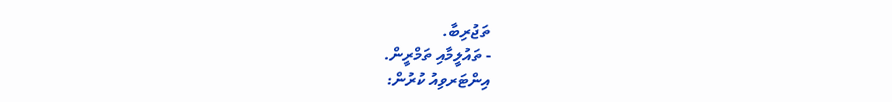ތަޖުރިބާ.
- ތައުލީމާއި ތަމްރީން.
އިންޓަރވިއު ކުރުން: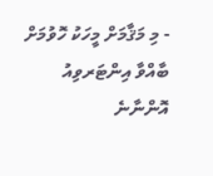- މި މަޤާމަށް މީހަކު ހޮވުމަށް ބާއްވާ އިންޓަރވިއު އޮންނާނެ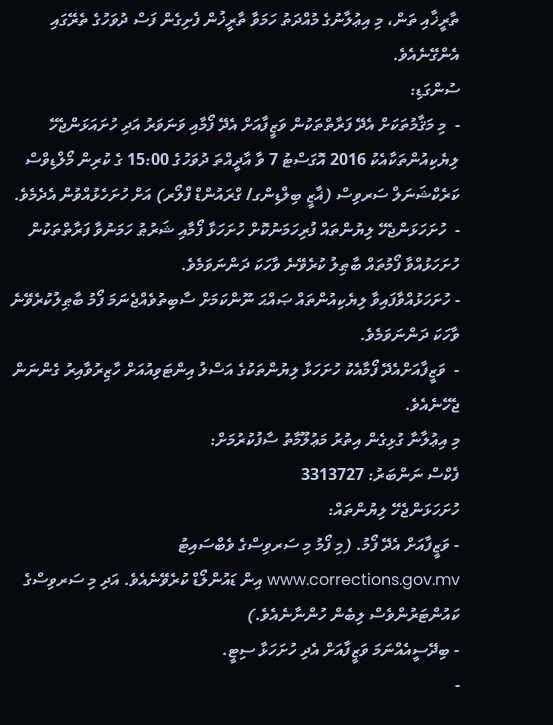ތާރީޚާއި ތަން، މި އިޢުލާނުގެ މުއްދަތު ހަމަވާ ތާރީޚުން ފެށިގެން ފަސް ދުވަހުގެ ތެރޭގައި އެންގޭނެއެވެ.
ސުންގަޑި:
-  މި މަޤާމުތަކަށް އެދޭ ފަރާތްތަކުން ވަޒީފާއަށް އެދޭ ފޯމާއި ވަނަވަރު އަދި ހުށައަޅަންޖެހޭ ލިޔެކިއުންތަކާއެކު 2016 އޮގަސްޓު 7 ވާ އާދީއްތަ ދުވަހުގެ 15:00 ގެ ކުރިން މޯލްޑިވްސް ކަރެކްޝަނަލް ސަރވިސް (ޣާޒީ ބިލްޑިންގ/ ގްރައުންޑް ފްލޯރ) އަށް ހުށަހެޅުއްވުން އެދެމެވެ.
-  ހުށަހަޅަންޖެހޭ ލިޔުންތައް ފުރިހަމަނުކޮށް ހުށަހަޅާ ފޯމާއި ޝަރުޠު ހަމަނުވާ ފަރާތްތަކުން ހުށަހަޅުއްވާ ފޯމުތައް ބާޠިލު ކުރެވޭނެ ވާހަކަ ދަންނަވަމެވެ.
- ހުށަހަޅުއްވާފައިވާ ލިޔެކިއުންތައް ޞައްޙަ ނޫންކަމަށް ސާބިތުވެއްޖެނަމަ ފޯމު ބާޠިލުކުރެވޭނެ ވާހަކަ ދަންނަވަމެވެ.
-  ވަޒީފާއަށްއެދޭ ފޯމާއެކު ހުށަހަޅާ ލިޔުންތަކުގެ އަސްލު އިންޓަވިއުއަށް ހާޒިރުވާއިރު ގެންނަން ޖެހޭނެއެވެ.
މި އިޢުލާނާ ގުޅިގެން އިތުރު މަޢުލޫމާތު ސާފުކުރުމަށް:
ފެކްސް ނަންބަރު: 3313727
ހުށަހަޅަންޖެހޭ ލިޔުންތައް:
- ވަޒީފާއަށް އެދޭ ފޯމު. (މި ފޯމު މި ސަރވިސްގެ ވެބްސައިޓު www.corrections.gov.mv އިން ޑައުންލޯޑް ކުރެވޭނެއެވެ. އަދި މި ސަރވިސްގެ ކައުންޓަރުންވެސް ލިބެން ހުންނާނެއެވެ.)
- ބިދޭސީއެއްނަމަ ވަޒީފާއަށް އެދި ހުށަހަޅާ ސިޓީ.
-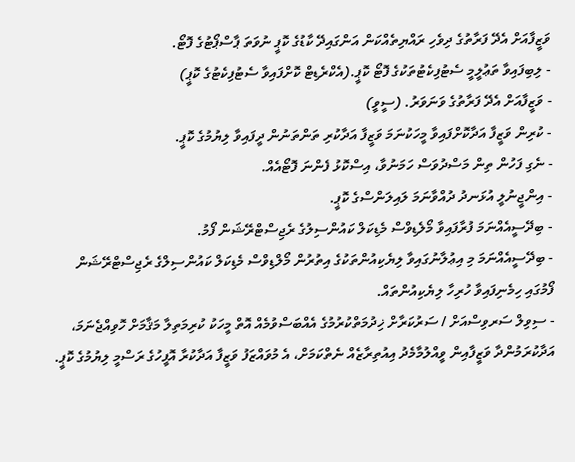ވަޒީފާއަށް އެދޭ ފަރާތުގެ ދިވެހި ރައްޔިތެއްކަން އަންގައިދޭ ކާޑުގެ ކޮޕީ ނުވަތަ ޕާސްޕޯޓުގެ ފޮޓޯ.
- ލިބިފައިވާ ތަޢުލީމީ ސެޓުފިކެޓުތަކުގެ ފޮޓޯ ކޮޕީ.(އެކްރެޑިޓް ކޮށްފައިވާ ސެޓުފިކެޓުގެ ކޮޕީ)
- ވަޒީފާއަށް އެދޭ ފަރާތުގެ ވަނަވަރު. (ސީވީ)
- ކުރިން ވަޒީފާ އަދާކޮށްފައިވާ މީހަކުނަމަ ވަޒީފާ އަދާކުރި ތަންތަނުން ދީފައިވާ ލިޔުމުގެ ކޮޕީ.
- ނެގި ފަހުން ތިން މަސްދުވަސް ހަމަނުވާ، އިސްކޮޅު ފެންނަ ފޮޓޯއެއް.
- އިންޖީނުލީ އުޅަނދު ދުއްވާނަމަ ލައިލަންސްގެ ކޮޕީ.
- ބިދޭސީއެއްނަމަ ފުރާފައިވާ މޯލެޑިވްސް މެޑިކަލް ކައުންސިލުގެ ރެޖިސްޓްރޭޝަން ފޯމު.
- ބިދޭސީއެއްނަމަ މި އިޢުލާނުގައިވާ ލިޔެކިއުންތަކުގެ އިތުރުން މޯލްޑިވްސް މެޑިކަލް ކައުންސިލްގެ ރެޖިސްޓްރޭޝަން ފޯމުގައި ހިމެނިފައިވާ ހުރިހާ ލިޔެކިއުންތައް.
- ސިވިލް ސަރވިސްއަށް / ސަރުކަރާށް ޚިދުމަތްކުރުމުގެ އެއްބަސްވުމެއް އޮތް މީހަކު ކުރިމަތިލާ މަޤާމަށް ހޮވިއްޖެނަމަ، އަދާކުރަމުންދާ ވަޒީފާއިން ވީއްލުމާމެދު އިއުތިރާޒެއް ނެތްކަމަށް، އެ މުވައްޒަފު ވަޒީފާ އަދާކުރާ އޮފީހުގެ ރަސްމީ ލިޔުމުގެ ކޮޕީ.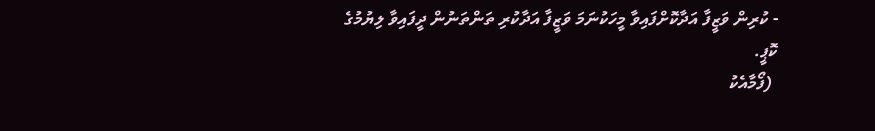- ކުރިން ވަޒީފާ އަދާކޮށްފައިވާ މީހަކުނަމަ ވަޒީފާ އަދާކުރި ތަންތަނުން ދީފައިވާ ލިޔުމުގެ ކޮޕީ.
 (ފޯމާއެކު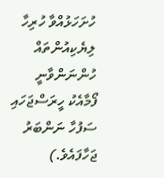ހުށަހަޅުއްވާ ހުރިހާ ލިޔެކިއުންތައް ހުންނަންވާނީ ފޯމާއެކު ހީރަސްޖަހައި ސަފުހާ ނަންބަރު ޖަހާފައެވެ.)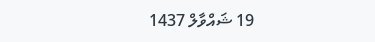19 ޝައްވާލް 1437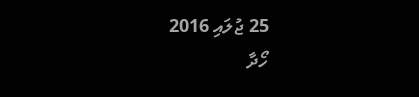25 ޖުލައި 2016
ހޯދާ